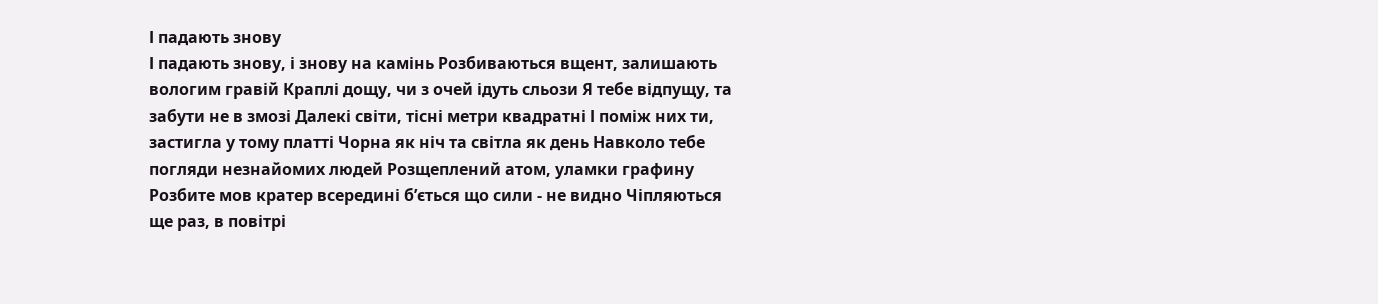І падають знову
І падають знову, і знову на камінь Розбиваються вщент, залишають вологим гравій Краплі дощу, чи з очей ідуть сльози Я тебе відпущу, та забути не в змозі Далекі світи, тісні метри квадратні І поміж них ти, застигла у тому платті Чорна як ніч та світла як день Навколо тебе погляди незнайомих людей Розщеплений атом, уламки графину Розбите мов кратер всередині б’ється що сили - не видно Чіпляються ще раз, в повітрі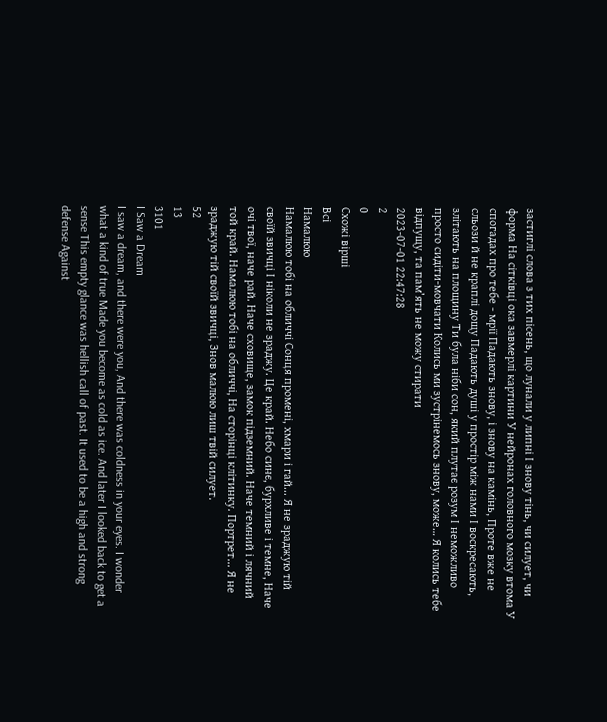застиглі слова з тих пісень, що лунали у липні І знову тінь, чи силует, чи форма На сітківці ока завмерлі картини У нейронах головного мозку втома У спогадах про тебе - мрії Падають знову, і знову на камінь, Проте вже не сльози й не краплі дощу Падають душі у простір між нами І воскресають, злітають на площину Ти була ніби сон, який плутає розум І неможливо просто сидіти-мовчати Колись ми зустрінемось знову, може… Я колись тебе відпущу, та пам’ять не можу стирати
2023-07-01 22:47:28
2
0
Схожі вірші
Всі
Намалюю
Намалюю тобі на обличчі Сонця промені, хмари і гай... Я не зраджую тій своїй звичці І ніколи не зраджу. Це край. Небо синє, бурхливе і темне, Наче очі твої, наче рай. Наче сховище, замок підземний. Наче темний і лячний той край. Намалюю тобі на обличчі, На сторінці клітинку. Портрет... Я не зраджую тій своїй звичці, Знов малюю лиш твій силует.
52
13
3101
I Saw a Dream
I saw a dream, and there were you, And there was coldness in your eyes. I wonder what a kind of true Made you become as cold as ice. And later I looked back to get a sense This empty glance was hellish call of past. It used to be a high and strong defense Against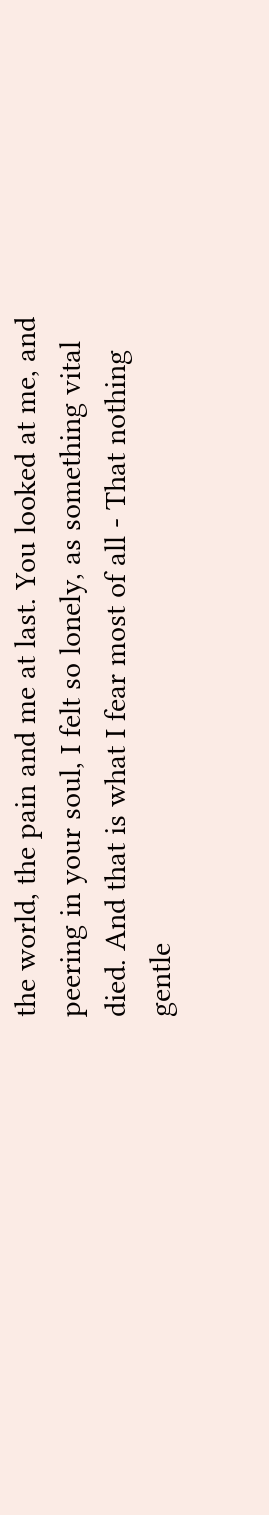the world, the pain and me at last. You looked at me, and peering in your soul, I felt so lonely, as something vital died. And that is what I fear most of all - That nothing gentle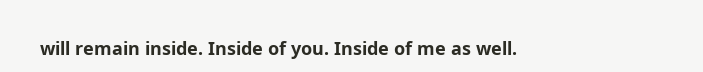will remain inside. Inside of you. Inside of me as well.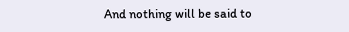And nothing will be said to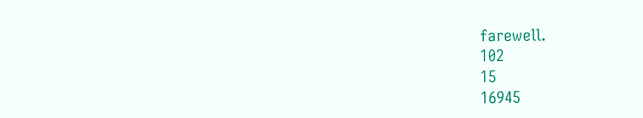farewell.
102
15
16945